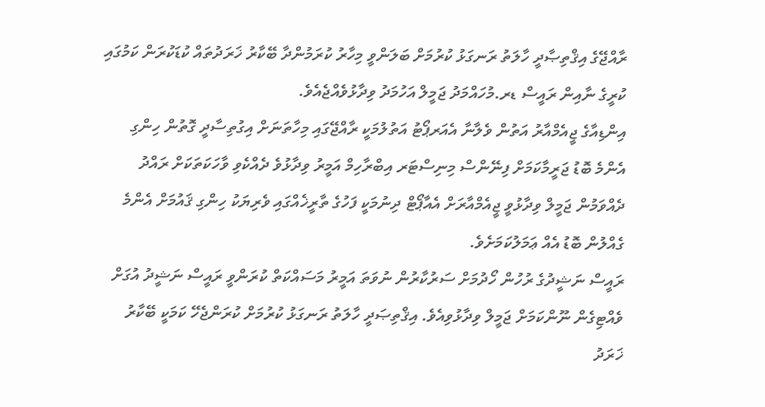ރާއްޖޭގެ އިޤްތިޞާދީ ހާލަތު ރަނގަޅު ކުރުމަށް ބަލަންވީ މިހާރު ކުރަމުންދާ ބޭކާރު ޚަރަދުތައް ކުޑަކުރަން ކަމުގައި ކުރީގެ ނާއިން ރައީސް ޑރ.މުހައްމަދު ޖަމީލް އަހުމަދު ވިދާޅުވެއްޖެއެވެ.
އިންޑިއާގެ ޖީއެމްއާރު އަތުން ވެލާނާ އެއަރޕޯޓު އަތުލުމަކީ ރާއްޖޭގައި މިހާތަނަށް އިގުތިސާދީ ގޮތުން ހިންގި އެންމެ ބޮޑު ޖަރީމާކަމަށް ފިނޭންސް މިނިސްޓަރ އިބްރާހިމް އަމީރު ވިދާޅުވެ ދެއްކެވި ވާހަކަތަކަށް ރައްދު ދެއްވަމުން ޖަމީލް ވިދާޅުވީ ޖީއެމްއާރަށް އެއާޕޯޓް ދިނުމަކީ ފަހުގެ ތާރީޚެއްގައި ވެރިޔަކު ހިންގި ޤައުމަށް އެންމެ ގެއްލުން ބޮޑު އެއް ޢަމަލުކަމަށެވެ.
ރައީސް ނަޝީދުގެ ރުހުން ހޯދުމަށް ސަރުކާރުން ނުވަތަ އަމީރު މަސައްކަތް ކުރަންވީ ރައީސް ނަޝީދު އުގަށް ވެއްޓިގެން ނޫންކަމަށް ޖަމީލް ވިދާޅުވިއެވެ. އިޤްތިޞަދީ ހާލަތު ރަނގަޅު ކުރުމަށް ކުރަންޖެހޭ ކަމަކީ ބޭކާރު ޚަރަދު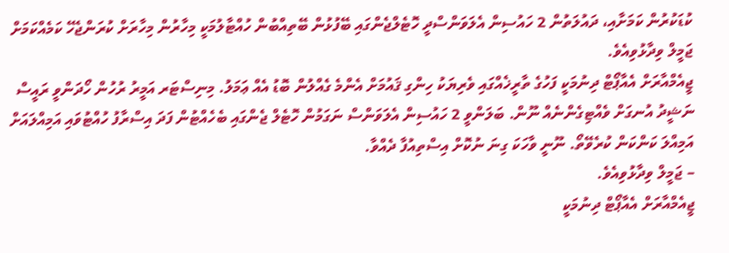ކުޑަކުރުން ކަމަށާއި، ދައުލަތުން 2 ހައުސިން އެލަވަންސްދީ ހޮޓެލްޖެންގައި ބޭފުޅުން ބޭތިއްބުން ހުއްޓާލުމަކީ މިހާރުން މިހާރަށް ކުރަންޖެހޭ ކަމެއްކަމަށް ޖަމީލް ވިދާޅުވިއެވެ.
ޖީއެމްއާރަށް އެއާޕޯޓް ދިނުމަކީ ފަހުގެ ތާރީޚެއްގައި ވެރިޔަކު ހިންގި ޤައުމަށް އެންމެ ގެއްލުން ބޮޑު އެއް ޢަމަލު. މިނިސްޓަރ އަމީރު ރުހުން ހޯދަންވީ ރައީސް ނަޝީދު އުނގަށް ވެއްޓިގެންނެއް ނޫން. ބަލަންވީ 2 ހައުސިން އެލަވަންސް ނަގަމުން ހޮޓެލް ޖެންގައި ބެހެއްޓުން ފަދަ އިސްރާފު ހުއްޓުވައި އަމިއްލައަށް އަމިއްލަ ކަންކަން ކުރެވޭތޯ. ނޫނީ ވާހަކަ ގިނަ ނުކޮށް އިސްތިއުފާ ދެއްވާ.
– ޖަމީލް ވިދާޅުވިއެވެ.
ޖީއެމްއާރަށް އެއާޕޯޓް ދިނުމަކީ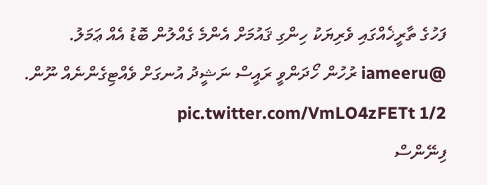ފަހުގެ ތާރީޚެއްގައި ވެރިޔަކު ހިންގި ޤައުމަށް އެންމެ ގެއްލުން ބޮޑު އެއް ޢަމަލު. @iameeru ރުހުން ހޯދަންވީ ރައީސް ނަޝީދު އުނގަށް ވެއްޓިގެންނެއް ނޫން. 1/2 pic.twitter.com/VmLO4zFETt
ފިނޭންސް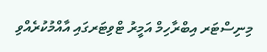މިނިސްޓަރ އިބްރާހިމް އަމީރު ޓްވިޓަރގައި އާއްމުކުރެއްވި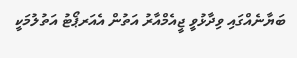ބަޔާނެއްގައި ވިދާޅުވީ ޖީއެމްއާރު އަތުން އެއަރޕޯޓު އަތުލުމަކީ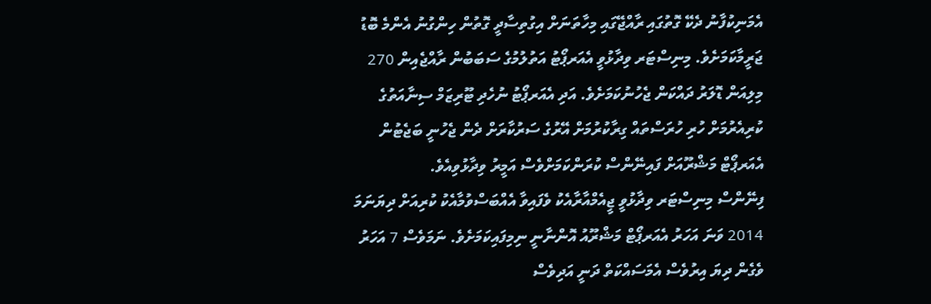އެމަނިކުފާނު ދެކޭ ގޮތުގައި ރާއްޖޭގައި މިހާތަނަށް އިގުތިސާދީ ގޮތުން ހިންގުނު އެންމެ ބޮޑު ޖަރީމާކަމަށެވެ. މިނިސްޓަރ ވިދާޅުވީ އެއަރޕޯޓު އަތުލުމުގެ ސަބަބުން ރާއްޖެއިން 270 މިލިއަން ޑޮލަރު ދައްކަން ޖެހުނުކަމަށެވެ. އަދި އެއަރޕޯޓު ނުހެދި ޓޫރިޒަމް ސިނާއަތުގެ ކުރިއެރުމަށް ހުރި ހުރަސްތައް ގިރާކުރުމަށް އޭރުގެ ސަރުކާރަށް ދެން ޖެހުނީ ބަޖެޓުން އެއަރޕޯޓް މަޝްރޫއަށް ފައިނޭންސް ކުރަންކަމަށްވެސް އަމީރު ވިދާޅުވިއެވެ.
ފިނޭންސް މިނިސްޓަރ ވިދާޅުވީ ޖީއެމްއާރާއެކު ވެފައިވާ އެއްބަސްވުމާއެކު ކުރިއަށް ދިޔަނަމަ 2014 ވަނަ އަހަރު އެއަރޕޯޓް މަޝްރޫއު އޮންނާނީ ނިމިފައިކަމަށެވެ. ނަމަވެސް 7 އަހަރު ވެގެން ދިޔަ އިރުވެސް އެމަސައްކަތް ދަނީ އަދިވެސް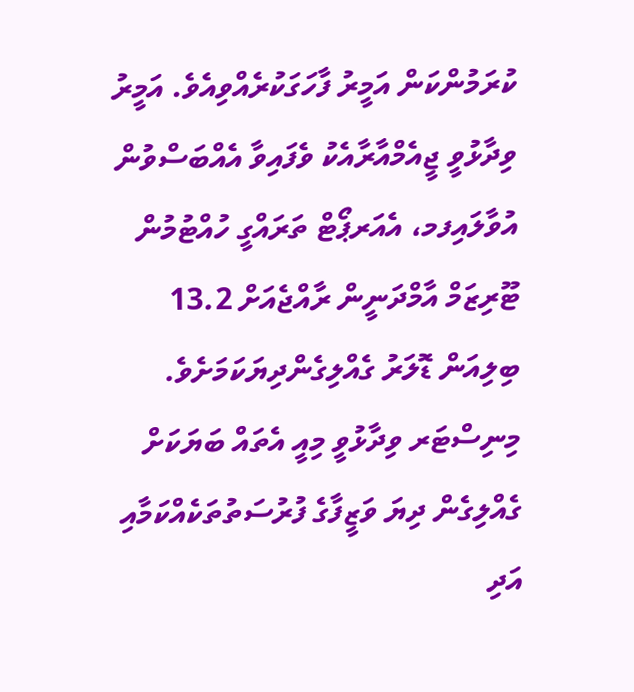ކުރަމުންކަން އަމީރު ފާހަގަކުރެއްވިއެވެ. އަމީރު ވިދާޅުވީ ޖީއެމްއާރާއެކު ވެފައިވާ އެއްބަސްވުން އުވާލައިފމ، އެއަރޕޯޓް ތަރައްގީ ހުއްޓުމުން ޓޫރިޒަމް އާމްދަނީން ރާއްޖެއަށް 13.2 ބިލިއަން ޑޮލަރު ގެއްލިގެންދިޔަކަމަށެވެ. މިނިސްޓަރ ވިދާޅުވީ މިއީ އެތައް ބަޔަކަށް ގެއްލިގެން ދިޔަ ވަޒީފާގެ ފުރުސަތުތަކެއްކަމާއި އަދި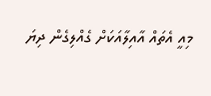މިއީ އެތައް އާއިލާއަކަށް ގެއްލިގެން ދިޔަ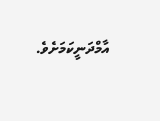އާމްދަނީކަމަށެވެ.